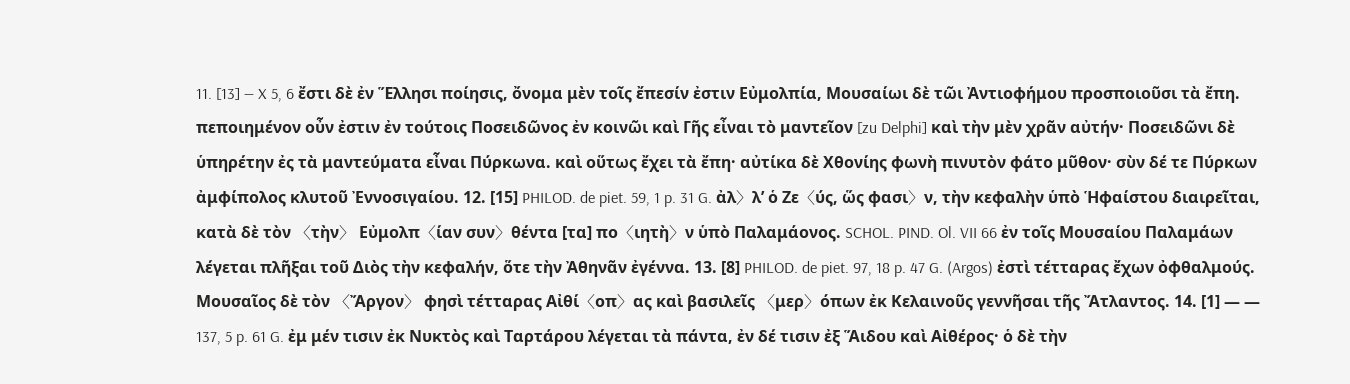11. [13] — X 5, 6 ἔστι δὲ ἐν Ἕλλησι ποίησις, ὄνομα μὲν τοῖς ἔπεσίν ἐστιν Εὐμολπία, Μουσαίωι δὲ τῶι Ἀντιοφήμου προσποιοῦσι τὰ ἔπη. πεποιημένον οὖν ἐστιν ἐν τούτοις Ποσειδῶνος ἐν κοινῶι καὶ Γῆς εἶναι τὸ μαντεῖον [zu Delphi] καὶ τὴν μὲν χρᾶν αὐτήν· Ποσειδῶνι δὲ ὑπηρέτην ἐς τὰ μαντεύματα εἶναι Πύρκωνα. καὶ οὕτως ἔχει τὰ ἔπη· αὐτίκα δὲ Χθονίης φωνὴ πινυτὸν φάτο μῦθον· σὺν δέ τε Πύρκων ἀμφίπολος κλυτοῦ Ἐννοσιγαίου. 12. [15] PHILOD. de piet. 59, 1 p. 31 G. ἀλ〉λ’ ὁ Ζε〈ύς, ὥς φασι〉ν, τὴν κεφαλὴν ὑπὸ Ἡφαίστου διαιρεῖται, κατὰ δὲ τὸν 〈τὴν〉 Εὐμολπ〈ίαν συν〉θέντα [τα] πο〈ιητὴ〉ν ὑπὸ Παλαμάονος. SCHOL. PIND. Ol. VII 66 ἐν τοῖς Μουσαίου Παλαμάων λέγεται πλῆξαι τοῦ Διὸς τὴν κεφαλήν, ὅτε τὴν Ἀθηνᾶν ἐγέννα. 13. [8] PHILOD. de piet. 97, 18 p. 47 G. (Argos) ἐστὶ τέτταρας ἔχων ὀφθαλμούς. Μουσαῖος δὲ τὸν 〈Ἄργον〉 φησὶ τέτταρας Αἰθί〈οπ〉ας καὶ βασιλεῖς 〈μερ〉όπων ἐκ Κελαινοῦς γεννῆσαι τῆς Ἄτλαντος. 14. [1] — — 137, 5 p. 61 G. ἐμ μέν τισιν ἐκ Νυκτὸς καὶ Ταρτάρου λέγεται τὰ πάντα, ἐν δέ τισιν ἐξ Ἅιδου καὶ Αἰθέρος· ὁ δὲ τὴν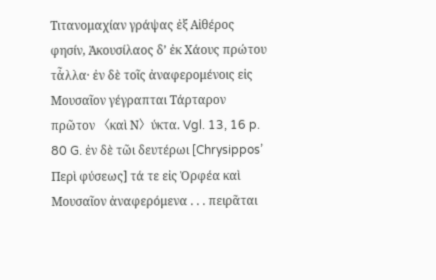Τιτανομαχίαν γράψας ἐξ Αἰθέρος φησίν, Ἀκουσίλαος δ’ ἐκ Χάους πρώτου τἆλλα· ἐν δὲ τοῖς ἀναφερομένοις εἰς Μουσαῖον γέγραπται Τάρταρον πρῶτον 〈καὶ Ν〉ύκτα. Vgl. 13, 16 p. 80 G. ἐν δὲ τῶι δευτέρωι [Chrysippos’ Περὶ φύσεως] τά τε εἰς Ὀρφέα καὶ Μουσαῖον ἀναφερόμενα . . . πειρᾶται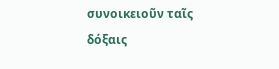συνοικειοῦν ταῖς δόξαις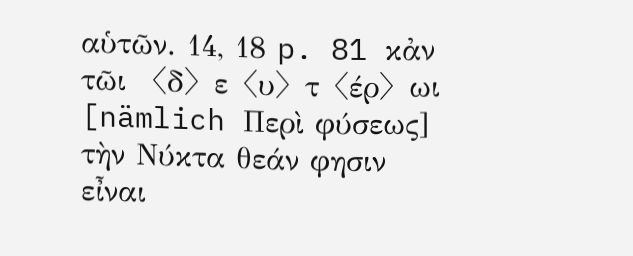αὑτῶν. 14, 18 p. 81 κἀν τῶι 〈δ〉ε〈υ〉τ〈έρ〉ωι [nämlich Περὶ φύσεως] τὴν Νύκτα θεάν φησιν εἶναι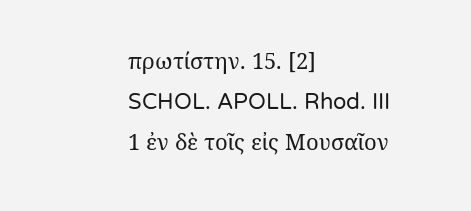πρωτίστην. 15. [2] SCHOL. APOLL. Rhod. III 1 ἐν δὲ τοῖς εἰς Μουσαῖον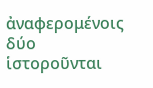ἀναφερομένοις δύο ἱστοροῦνται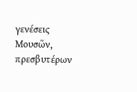γενέσεις Μουσῶν, πρεσβυτέρων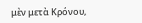μὲν μετὰ Κρόνου,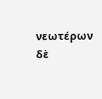νεωτέρων δὲ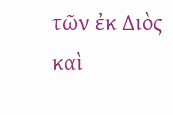τῶν ἐκ Διὸς καὶ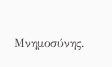Μνημοσύνης.